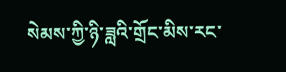སེམས་ཀྱི་ཉི་ཟླའི་གྲོང་མིས་རང་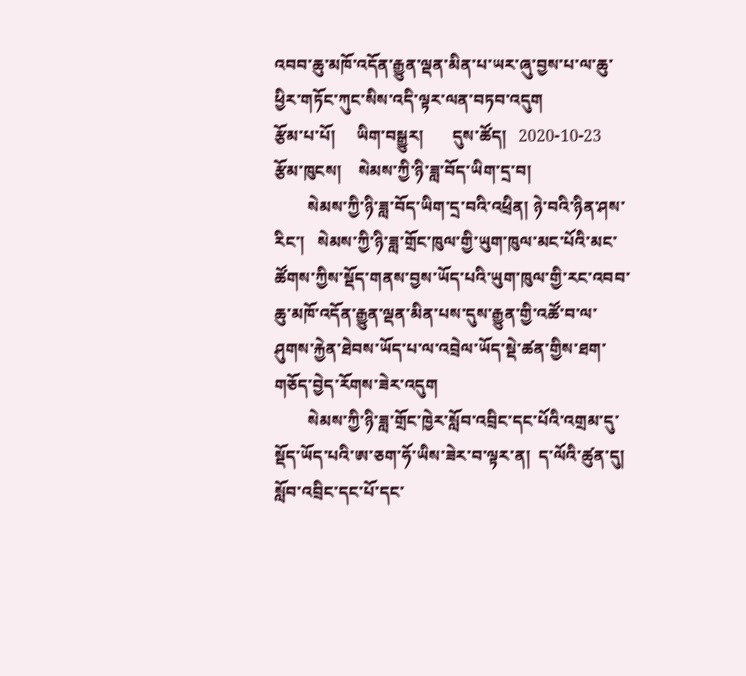འབབ་ཆུ་མཁོ་འདོན་རྒྱུན་ལྡན་མིན་པ་ཡར་ཞུ་བྱས་པ་ལ་ཆུ་ཕྱིར་གཏོང་ཀུང་སིས་འདི་ལྟར་ལན་བཏབ་འདུག
རྩོམ་པ་པོ།     ཡིག་བསྒྱུར།       དུས་ཚོད།   2020-10-23   རྩོམ་ཁུངས།    སེམས་ཀྱི་ཉི་ཟླ་བོད་ཡིག་དྲ་བ།
        སེམས་ཀྱི་ཉི་ཟླ་བོད་ཡིག་དྲ་བའི་འཕྲིན། ཉེ་བའི་ཉིན་ཤས་རིང་།   སེམས་ཀྱི་ཉི་ཟླ་གྲོང་ཁུལ་གྱི་ཡུག་ཁུལ་མང་པོའི་མང་ཚོགས་ཀྱིས་སྡོད་གནས་བྱས་ཡོད་པའི་ཡུག་ཁུལ་གྱི་རང་འབབ་ཆུ་མཁོ་འདོན་རྒྱུན་ལྡན་མིན་པས་དུས་རྒྱུན་གྱི་འཚོ་བ་ལ་ཤུགས་རྐྱེན་ཐེབས་ཡོད་པ་ལ་འབྲེལ་ཡོད་སྡེ་ཚན་གྱིས་ཐག་གཅོད་བྱེད་རོགས་ཟེར་འདུག
        སེམས་ཀྱི་ཉི་ཟླ་གྲོང་ཁྱེར་སློབ་འབྲིང་དང་པོའི་འགྲམ་དུ་སྡོད་ཡོད་པའི་ཨ་ཅག་ཧོ་ཡིས་ཟེར་བ་ལྟར་ན།  ད་ལོའི་ཚུན་དུ། སློབ་འབྲིང་དང་པོ་དང་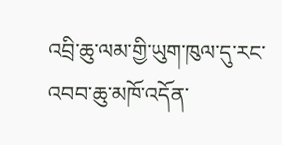འབྲི་ཆུ་ལམ་གྱི་ཡུག་ཁུལ་དུ་རང་འབབ་ཆུ་མཁོ་འདོན་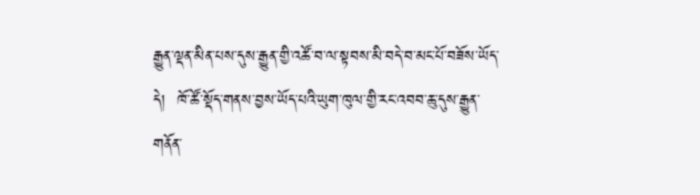རྒྱུན་ལྡན་མིན་པས་དུས་རྒྱུན་གྱི་འཚོ་བ་ལ་སྟབས་མི་བདེ་བ་མང་པོ་བཟོས་ཡོད་དེ།  ཁོ་ཚོ་སྡོད་གནས་བྱས་ཡོད་པའི་ཡུག་ཁུལ་གྱི་རང་འབབ་ཆུ་དུས་རྒྱུན་གནོན་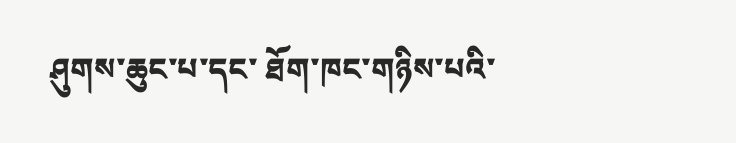ཤུགས་ཆུང་པ་དང་ ཐོག་ཁང་གཉིས་པའི་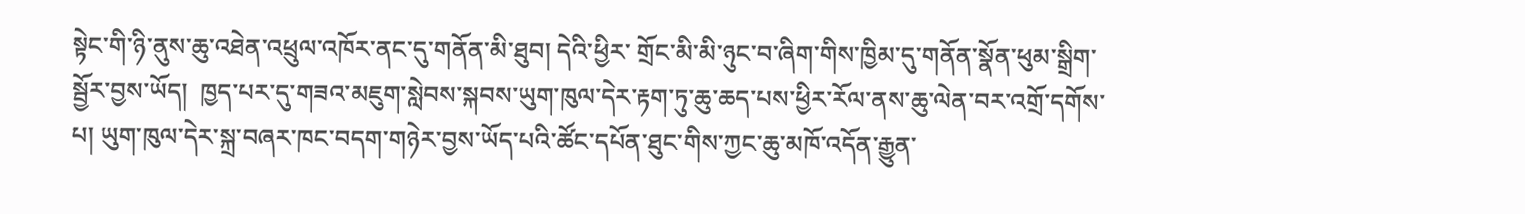སྟེང་གི་ཉི་ནུས་ཆུ་འཐེན་འཕྲུལ་འཁོར་ནང་དུ་གནོན་མི་ཐུབ། དེའི་ཕྱིར་ གྲོང་མི་མི་ཉུང་བ་ཞིག་གིས་ཁྱིམ་དུ་གནོན་སྣོན་ཕུམ་སྒྲིག་སྦྱོར་བྱས་ཡོད།  ཁྱད་པར་དུ་གཟའ་མཇུག་སླེབས་སྐབས་ཡུག་ཁུལ་དེར་རྟག་ཏུ་ཆུ་ཆད་པས་ཕྱིར་རོལ་ནས་ཆུ་ལེན་བར་འགྲོ་དགོས་པ། ཡུག་ཁུལ་དེར་སྐྲ་བཞར་ཁང་བདག་གཉེར་བྱས་ཡོད་པའི་ཚོང་དཔོན་ཐུང་གིས་ཀྱང་ཆུ་མཁོ་འདོན་རྒྱུན་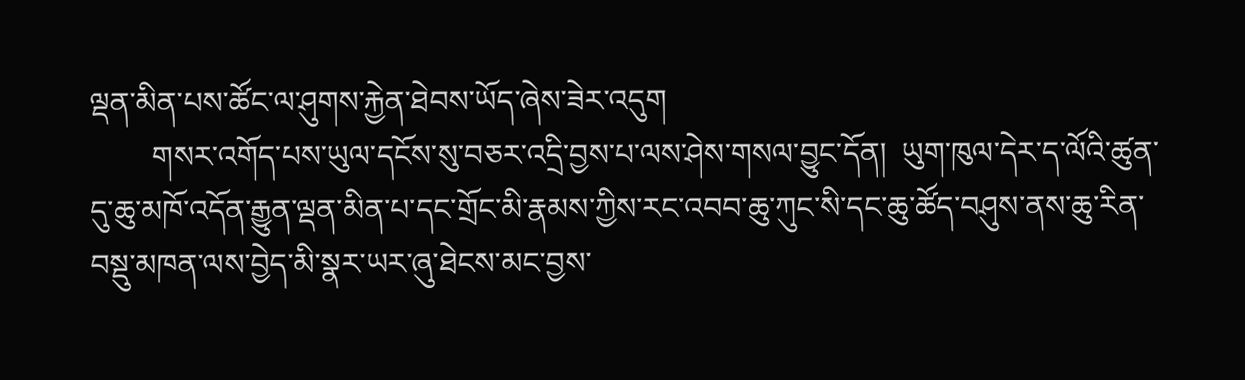ལྡན་མིན་པས་ཚོང་ལ་ཤུགས་རྐྱེན་ཐེབས་ཡོད་ཞེས་ཟེར་འདུག
        གསར་འགོད་པས་ཡུལ་དངོས་སུ་བཅར་འདྲི་བྱས་པ་ལས་ཤེས་གསལ་བྱུང་དོན།  ཡུག་ཁུལ་དེར་ད་ལོའི་ཚུན་དུ་ཆུ་མཁོ་འདོན་རྒྱུན་ལྡན་མིན་པ་དང་གྲོང་མི་རྣམས་ཀྱིས་རང་འབབ་ཆུ་ཀུང་སི་དང་ཆུ་ཚོད་བཤུས་ནས་ཆུ་རིན་བསྡུ་མཁན་ལས་བྱེད་མི་སྣར་ཡར་ཞུ་ཐེངས་མང་བྱས་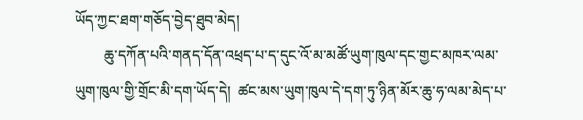ཡོད་ཀྱང་ཐག་གཅོད་བྱེད་ཐུབ་མེད།
        ཆུ་དཀོན་པའི་གནད་དོན་འཕྲད་པ་ད་དུང་འོ་མ་མཚོ་ཡུག་ཁུལ་དང་གྱང་མཁར་ལམ་ཡུག་ཁུལ་གྱི་གྲོང་མི་དག་ཡོད་དེ།  ཚང་མས་ཡུག་ཁུལ་དེ་དག་ཏུ་ཉིན་མོར་ཆུ་ཧ་ལམ་མེད་པ་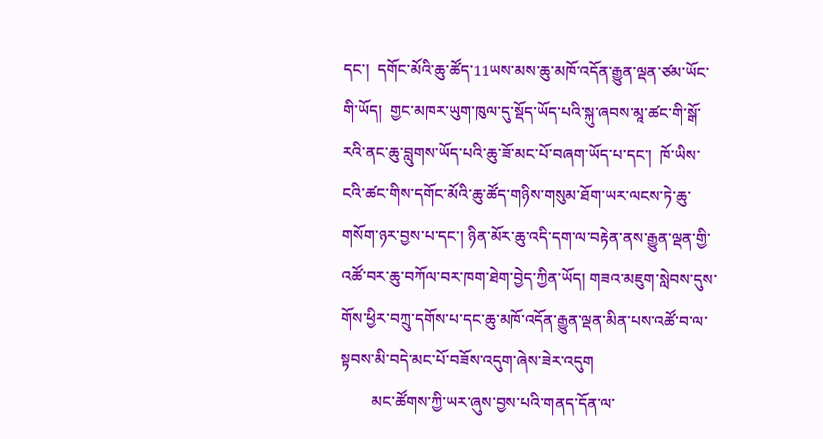དང་།  དགོང་མོའི་ཆུ་ཚོད་11ཡས་མས་ཆུ་མཁོ་འདོན་རྒྱུན་ལྡན་ཙམ་ཡོང་གི་ཡོད།  གྱང་མཁར་ཡུག་ཁུལ་དུ་སྡོད་ཡོད་པའི་སྐུ་ཞབས་མཱ་ཚང་གི་སྒོ་རའི་ནང་ཆུ་བླུགས་ཡོད་པའི་ཆུ་ཟོ་མང་པོ་བཞག་ཡོད་པ་དང་།  ཁོ་ཡིས་ངའི་ཚང་གིས་དགོང་མོའི་ཆུ་ཚོད་གཉིས་གསུམ་ཐོག་ཡར་ལངས་ཏེ་ཆུ་གསོག་ཉར་བྱས་པ་དང་། ཉིན་མོར་ཆུ་འདི་དག་ལ་བརྟེན་ནས་རྒྱུན་ལྡན་གྱི་འཚོ་བར་ཆུ་བཀོལ་བར་ཁག་ཐེག་བྱེད་ཀྱིན་ཡོད། གཟའ་མཇུག་སླེབས་དུས་གོས་ཕྱིར་བཀྲུ་དགོས་པ་དང་ཆུ་མཁོ་འདོན་རྒྱུན་ལྡན་མིན་པས་འཚོ་བ་ལ་སྟབས་མི་བདེ་མང་པོ་བཟོས་འདུག་ཞེས་ཟེར་འདུག
        མང་ཚོགས་ཀྱི་ཡར་ཞུས་བྱས་པའི་གནད་དོན་ལ་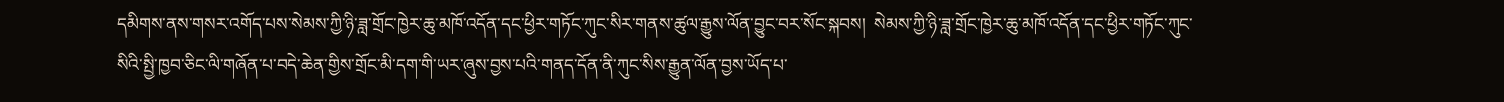དམིགས་ནས་གསར་འགོད་པས་སེམས་ཀྱི་ཉི་ཟླ་གྲོང་ཁྱེར་ཆུ་མཁོ་འདོན་དང་ཕྱིར་གཏོང་ཀུང་སིར་གནས་ཚུལ་རྒྱུས་ལོན་བྱུང་བར་སོང་སྐབས།  སེམས་ཀྱི་ཉི་ཟླ་གྲོང་ཁྱེར་ཆུ་མཁོ་འདོན་དང་ཕྱིར་གཏོང་ཀུང་སིའི་སྤྱི་ཁྱབ་ཅིང་ལི་གཞོན་པ་བདེ་ཆེན་གྱིས་གྲོང་མི་དག་གི་ཡར་ཞུས་བྱས་པའི་གནད་དོན་ནི་ཀུང་སིས་རྒྱུན་ལོན་བྱས་ཡོད་པ་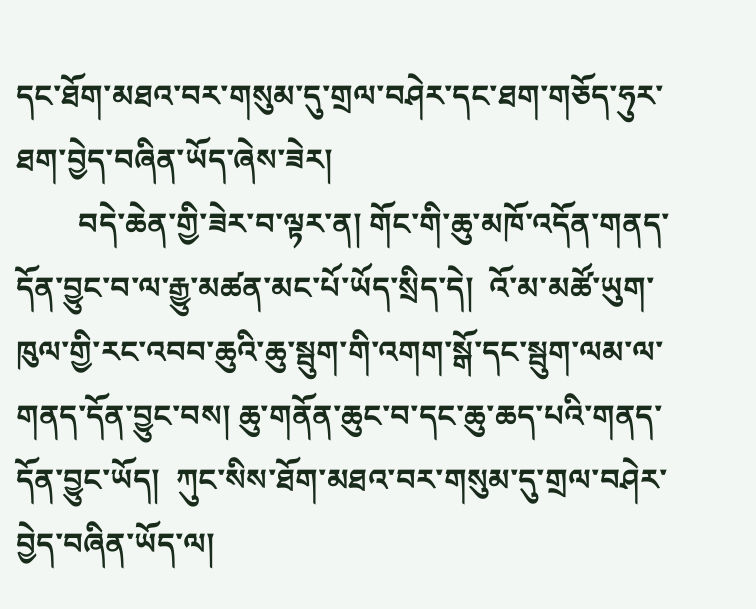དང་ཐོག་མཐའ་བར་གསུམ་དུ་གྲལ་བཤེར་དང་ཐག་གཅོད་ཧུར་ཐག་བྱེད་བཞིན་ཡོད་ཞེས་ཟེར།
        བདེ་ཆེན་གྱི་ཟེར་བ་ལྟར་ན། གོང་གི་ཆུ་མཁོ་འདོན་གནད་དོན་བྱུང་བ་ལ་རྒྱུ་མཚན་མང་པོ་ཡོད་སྲིད་དེ།  འོ་མ་མཚོ་ཡུག་ཁུལ་གྱི་རང་འབབ་ཆུའི་ཆུ་སྦུག་གི་འགག་སྒོ་དང་སྦུག་ལམ་ལ་གནད་དོན་བྱུང་བས། ཆུ་གནོན་ཆུང་བ་དང་ཆུ་ཆད་པའི་གནད་དོན་བྱུང་ཡོད།  ཀུང་སིས་ཐོག་མཐའ་བར་གསུམ་དུ་གྲལ་བཤེར་བྱེད་བཞིན་ཡོད་ལ།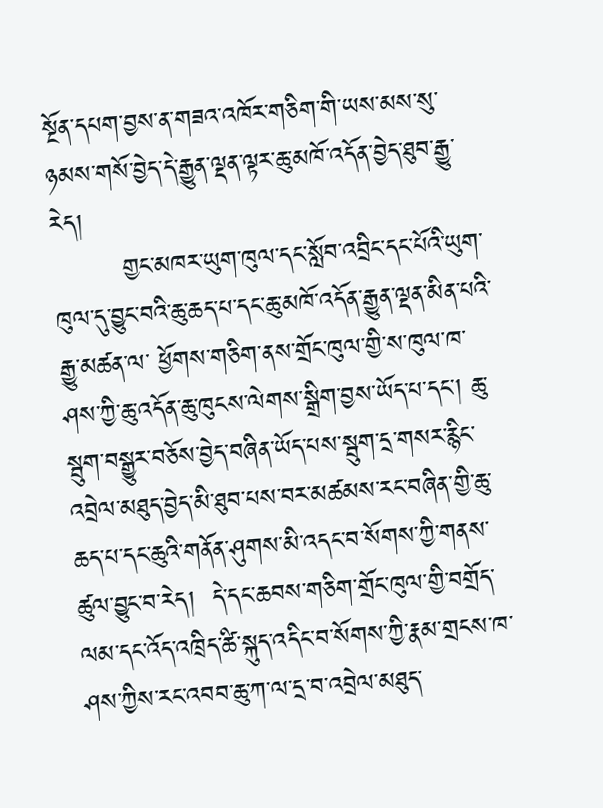སྔོན་དཔག་བྱས་ན་གཟའ་འཁོར་གཅིག་གི་ཡས་མས་སུ་ཉམས་གསོ་བྱེད་དེ་རྒྱུན་ལྡན་ལྟར་ཆུ་མཁོ་འདོན་བྱེད་ཐུབ་རྒྱུ་རེད།
        གྱང་མཁར་ཡུག་ཁུལ་དང་སློབ་འབྲིང་དང་པོའི་ཡུག་ཁུལ་དུ་བྱུང་བའི་ཆུ་ཆད་པ་དང་ཆུ་མཁོ་འདོན་རྒྱུན་ལྡན་མིན་པའི་རྒྱུ་མཚན་ལ་ ཕྱོགས་གཅིག་ནས་གྲོང་ཁུལ་གྱི་ས་ཁུལ་ཁ་ཤས་ཀྱི་ཆུ་འདོན་ཆུ་ཁུངས་ལེགས་སྒྲིག་བྱས་ཡོད་པ་དང་། ཆུ་སྦུག་བསྒྱུར་བཅོས་བྱེད་བཞིན་ཡོད་པས་སྦུག་དྲ་གསར་རྙིང་འབྲེལ་མཐུད་བྱེད་མི་ཐུབ་པས་བར་མཚམས་རང་བཞིན་གྱི་ཆུ་ཆད་པ་དང་ཆུའི་གནོན་ཤུགས་མི་འདང་བ་སོགས་ཀྱི་གནས་ཚུལ་བྱུང་བ་རེད།  དེ་དང་ཆབས་གཅིག་གྲོང་ཁུལ་གྱི་བགྲོད་ལམ་དང་འོད་འཁྲིད་ཚི་སྐུད་འདིང་བ་སོགས་ཀྱི་རྣམ་གྲངས་ཁ་ཤས་ཀྱིས་རང་འབབ་ཆུ་ཀ་ལ་དྲ་བ་འབྲེལ་མཐུད་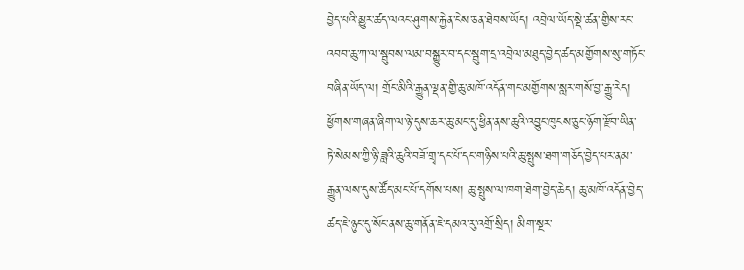བྱེད་པའི་མྱུར་ཚད་ལའང་ཤུགས་རྐྱེན་ངེས་ཅན་ཐེབས་ཡོད། འབྲེལ་ཡོད་སྡེ་ཚན་གྱིས་རང་འབབ་ཆུ་ཀ་ལ་སྦུབས་ལམ་བསྒྱུར་བ་དང་སྦུག་དྲ་འབྲེལ་མཐུད་བྱེད་ཚད་མགྱོགས་སུ་གཏོང་བཞིན་ཡོད་ལ། གྲོང་མིའི་རྒྱུན་ལྡན་གྱི་ཆུ་མཁོ་འདོན་གང་མགྱོགས་སླར་གསོ་བྱ་རྒྱུ་རེད།  ཕྱོགས་གཞན་ཞིག་ལ་ཉེ་དུས་ཆར་ཆུ་མང་དུ་ཕྱིན་ནས་ཆུའི་འབྱུང་ཁུངས་ཅུང་ཉོག་རྫོབ་ཡིན་ཏེ་སེམས་ཀྱི་ཉི་ཟླའི་ཆུའི་བཟོ་གྲྭ་དང་པོ་དང་གཉིས་པའི་ཆུ་སྤུས་ཐག་གཅོད་བྱེད་པར་ནམ་རྒྱུན་ལས་དུས་ཚོད་མང་པོ་དགོས་པས། ཆུ་སྤུས་ལ་ཁག་ཐེག་བྱེད་ཆེད། ཆུ་མཁོ་འདོན་བྱེད་ཚད་ཇེ་ཉུང་དུ་སོང་ནས་ཆུ་གནོན་ཇེ་དམའ་རུ་འགྲོ་སྲིད། མིག་སྔར་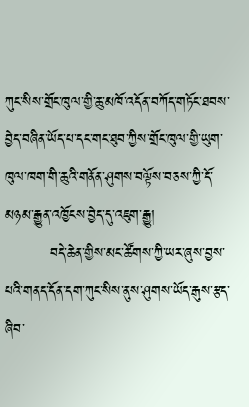ཀུང་སིས་གྲོང་ཁུལ་གྱི་ཆུ་མཁོ་འདོན་བཀོད་གཏོང་ཐབས་བྱེད་བཞིན་ཡོད་པ་དང་གང་ཐུབ་ཀྱིས་གྲོང་ཁུལ་གྱི་ཡུག་ཁུལ་ཁག་གི་ཆུའི་གནོན་ཤུགས་བལྟོས་བཅས་ཀྱི་དོ་མཉམ་རྒྱུན་འཁྱོངས་བྱེད་དུ་འཇུག་རྒྱུ།
         བདེ་ཆེན་གྱིས་མང་ཚོགས་ཀྱི་ཡར་ཞུས་བྱས་པའི་གནད་དོན་དག་ཀུང་སིས་ནུས་ཤུགས་ཡོད་རྒུས་རྩད་ཞིབ་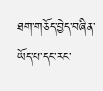ཐག་གཅོད་བྱེད་བཞིན་ཡོད་པ་དང་རང་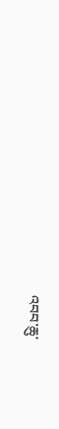འབབ་ཆུ་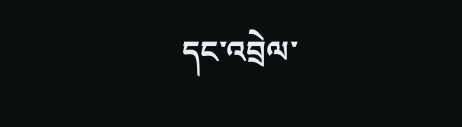དང་འབྲེལ་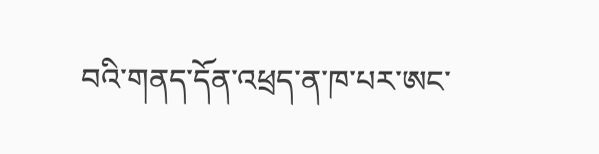བའི་གནད་དོན་འཕྲད་ན་ཁ་པར་ཨང་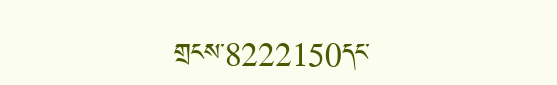གྲངས་8222150དང་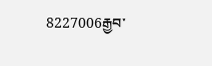8227006རྒྱབ་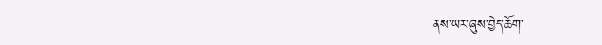ནས་ཡར་ཞུས་བྱེད་ཆོག་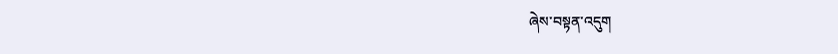ཞེས་བསྟན་འདུག